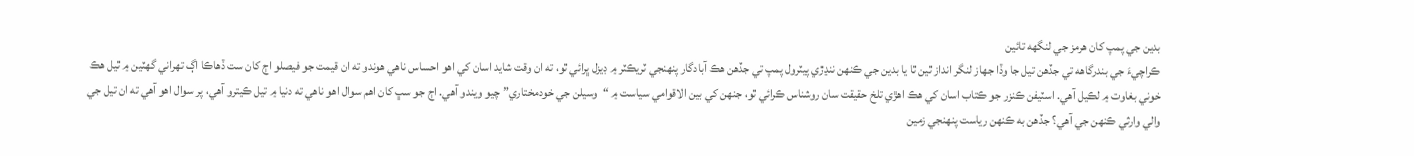بدين جي پمپ کان هرمز جي لنگهه تائين
ڪراچيءَ جي بندرگاهه تي جڏهن تيل جا وڏا جهاز لنگر انداز ٿين ٿا يا بدين جي ڪنهن ننڍڙي پيٽرول پمپ تي جڏهن هڪ آبادگار پنهنجي ٽريڪٽر ۾ ڊيزل ڀرائي ٿو، ته ان وقت شايد اسان کي اهو احساس ناهي هوندو ته ان قيمت جو فيصلو اڄ کان ست ڏهاڪا اڳ تهراني گهٽين ۾ ٿيل هڪ خوني بغاوت ۾ لڪيل آهي. اسٽيفن ڪنزر جو ڪتاب اسان کي هڪ اهڙي تلخ حقيقت سان روشناس ڪرائي ٿو، جنهن کي بين الاقوامي سياست ۾ “وسيلن جي خودمختاري” چيو ويندو آهي. اڄ جو سڀ کان اهم سوال اهو ناهي ته دنيا ۾ تيل ڪيترو آهي، پر سوال اهو آهي ته ان تيل جي والي وارثي ڪنهن جي آهي؟ جڏهن به ڪنهن رياست پنهنجي زمين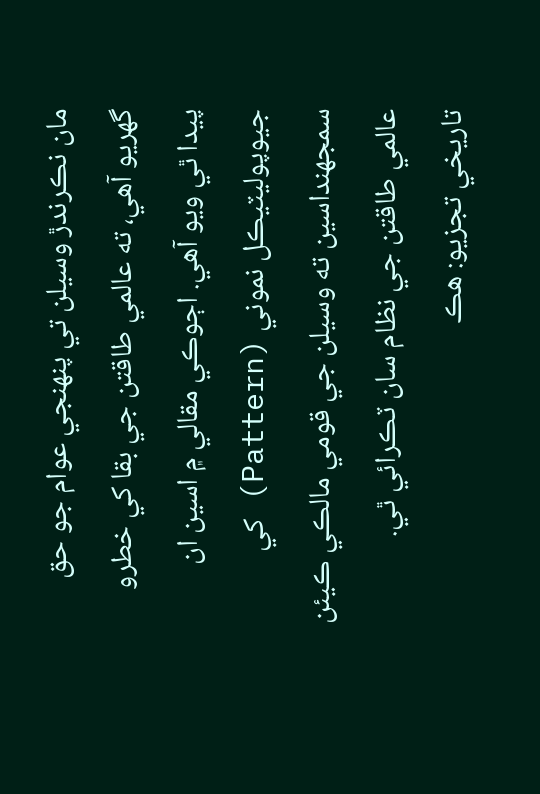مان نڪرندڙ وسيلن تي پنهنجي عوام جو حق گهريو آهي، ته عالمي طاقتن جي بقا کي خطرو پيدا ٿي ويو آهي. اڄوڪي مقالي ۾ اسين ان جيوپوليٽيڪل نموني (Pattern) کي سمجهنداسين ته وسيلن جي قومي مالڪي ڪيئن عالمي طاقتن جي نظام سان ٽڪرائي ٿي.
تاريخي تجزيو: هڪ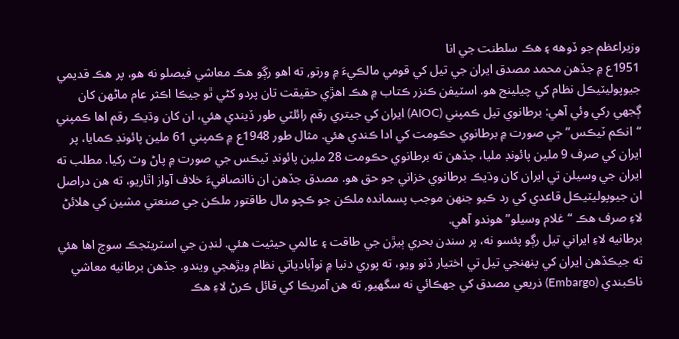وزيراعظم جو ڏوهه ۽ هڪ سلطنت جي انا
1951ع ۾ جڏهن محمد مصدق ايران جي تيل کي قومي مالڪيءَ ۾ ورتو, ته اهو رڳو هڪ معاشي فيصلو نه هو، پر هڪ قديمي جيوپوليٽيڪل نظام کي چيلينج هو. اسٽيفن ڪنزر ڪتاب ۾ هڪ اهڙي حقيقت تان پردو کڻي ٿو جيڪا اڪثر عام ماڻهن کان ڳجهي رکي وئي آهي: برطانوي تيل ڪمپني (AIOC) ايران کي جيتري رقم رائلٽي طور ڏيندي هئي، ان کان وڌيڪ رقم اها ڪمپني “انڪم ٽيڪس” جي صورت ۾ برطانوي حڪومت کي ادا ڪندي هئي. مثال طور 1948ع ۾ ڪمپني 61 ملين پائونڊ ڪمايا، پر ايران کي صرف 9 ملين پائونڊ مليا، جڏهن ته برطانوي حڪومت 28 ملين پائونڊ ٽيڪس جي صورت ۾ پاڻ وٽ رکيا. مطلب ته ايران جي وسيلن تي ايران کان وڌيڪ برطانوي خزاني جو حق هو. مصدق جڏهن ان ناانصافيءَ خلاف آواز اٿاريو، ته هن دراصل ان جيوپوليٽيڪل قاعدي کي رد ڪيو جنهن موجب پسمانده ملڪن جو ڪچو مال طاقتور ملڪن جي صنعتي مشين کي هلائڻ لاءِ صرف هڪ “غلام وسيلو” هوندو آهي.
برطانيه لاءِ ايراني تيل رڳو پئسو نه، پر سندن بحري ٻيڙن جي طاقت ۽ عالمي حيثيت هئي. لنڊن جي اسٽريٽجڪ سوچ اها هئي ته جيڪڏهن ايران کي پنهنجي تيل تي اختيار ڏنو ويو، ته پوري دنيا ۾ نوآبادياتي نظام ويڙهجي ويندو. جڏهن برطانيه معاشي ناڪبندي (Embargo) ذريعي مصدق کي جهڪائي نه سگهيو, ته هن آمريڪا کي قائل ڪرڻ لاءِ هڪ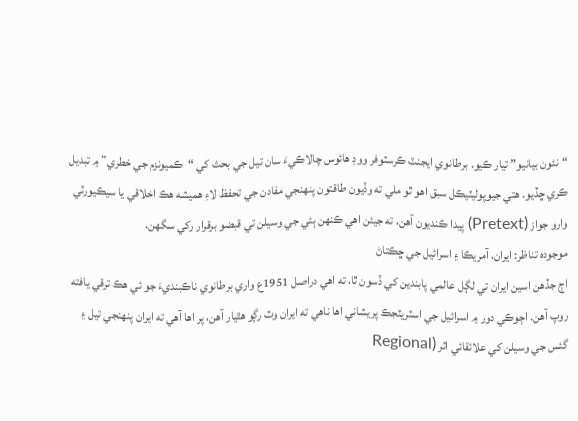“نئون بيانيو” تيار ڪيو. برطانوي ايجنٽ ڪرسٽوفر ووڊ هائوس چالاڪيءَ سان تيل جي بحث کي “ڪميونزم جي خطري” ۾ تبديل ڪري ڇڏيو. هتي جيوپوليٽيڪل سبق اهو ٿو ملي ته وڏيون طاقتون پنهنجي مفادن جي تحفظ لاءِ هميشه هڪ اخلاقي يا سيڪيورٽي وارو جواز (Pretext) پيدا ڪنديون آهن، ته جيئن اهي ڪنهن ٻئي جي وسيلن تي قبضو برقرار رکي سگهن.
موجوده تناظر: ايران، آمريڪا ۽ اسرائيل جي ڇڪتاڻ
اڄ جڏهن اسين ايران تي لڳل عالمي پابندين کي ڏسون ٿا، ته اهي دراصل 1951ع واري برطانوي ناڪبنديءَ جو ئي هڪ ترقي يافته روپ آهن. اڄوڪي دور ۾ اسرائيل جي اسٽريٽجڪ پريشاني اها ناهي ته ايران وٽ رڳو هٿيار آهن، پر اها آهي ته ايران پنهنجي تيل ۽ گئس جي وسيلن کي علائقائي اثر (Regional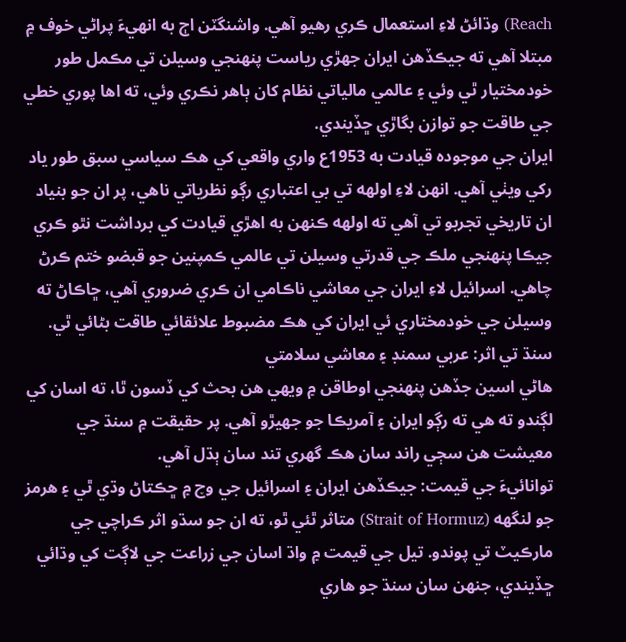Reach) وڌائڻ لاءِ استعمال ڪري رهيو آهي. واشنگٽن اڄ به انهيءَ پراڻي خوف ۾ مبتلا آهي ته جيڪڏهن ايران جهڙي رياست پنهنجي وسيلن تي مڪمل طور خودمختيار ٿي وئي ۽ عالمي مالياتي نظام کان ٻاهر نڪري وئي، ته اها پوري خطي جي طاقت جو توازن بگاڙي ڇڏيندي.
ايران جي موجوده قيادت به 1953ع واري واقعي کي هڪ سياسي سبق طور ياد رکي ويٺي آهي. انهن لاءِ اولهه تي بي اعتباري رڳو نظرياتي ناهي، پر ان جو بنياد ان تاريخي تجربو تي آهي ته اولهه ڪنهن به اهڙي قيادت کي برداشت نٿو ڪري جيڪا پنهنجي ملڪ جي قدرتي وسيلن تي عالمي ڪمپنين جو قبضو ختم ڪرڻ چاهي. اسرائيل لاءِ ايران جي معاشي ناڪامي ان ڪري ضروري آهي، ڇاڪاڻ ته وسيلن جي خودمختاري ئي ايران کي هڪ مضبوط علائقائي طاقت بڻائي ٿي.
سنڌ تي اثر: عربي سمنڊ ۽ معاشي سلامتي
هاڻي اسين جڏهن پنهنجي اوطاقن ۾ ويهي هن بحث کي ڏسون ٿا، ته اسان کي لڳندو ته هي ته رڳو ايران ۽ آمريڪا جو جهيڙو آهي. پر حقيقت ۾ سنڌ جي معيشت هن سڄي راند سان هڪ گهري تند سان ٻڌل آهي.
توانائيءَ جي قيمت: جيڪڏهن ايران ۽ اسرائيل جي وچ ۾ ڇڪتاڻ وڌي ٿي ۽ هرمز جو لنگهه (Strait of Hormuz) متاثر ٿئي ٿو، ته ان جو سڌو اثر ڪراچي جي مارڪيٽ تي پوندو. تيل جي قيمت ۾ واڌ اسان جي زراعت جي لاڳت کي وڌائي ڇڏيندي، جنهن سان سنڌ جو هاري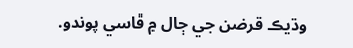وڌيڪ قرضن جي ڄال ۾ ڦاسي پوندو.